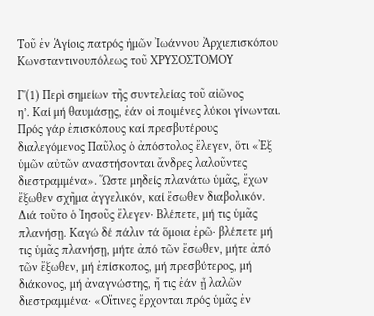Τοῦ ἐν Ἁγίοις πατρός ἡμῶν Ἰωάννου Ἀρχιεπισκόπου Κωνσταντινουπόλεως τοῦ ΧΡΥΣΟΣΤΟΜΟΥ

Γ'(1) Περὶ σημείων τῆς συντελείας τοῦ αἰῶνος
η’. Καί μή θαυμάσῃς, ἐάν οἱ ποιμένες λύκοι γίνωνται. Πρός γάρ ἐπισκόπους καί πρεσβυτέρους διαλεγόμενος Παῦλος ὁ ἀπόστολος ἔλεγεν, ὅτι «Ἐξ ὑμῶν αὐτῶν αναστήσονται ἄνδρες λαλοῦντες διεστραμμένα». Ὥστε μηδείς πλανάτω ὑμᾶς, ἔχων ἔξωθεν σχῆμα ἀγγελικόν, καί ἔσωθεν διαβολικόν. Διά τοῦτο ὁ Ἰησοῦς ἔλεγεν· Βλέπετε, μή τις ὑμᾶς πλανήσῃ. Καγώ δέ πάλιν τά ὅμοια ἐρῶ· βλέπετε μή τις ὑμᾶς πλανήσῃ, μήτε ἀπό τῶν ἔσωθεν, μήτε ἀπό τῶν ἔξωθεν, μή ἐπίσκοπος, μή πρεσβύτερος, μή διάκονος, μή ἀναγνώστης, ἤ τις ἐάν ᾖ λαλῶν διεστραμμένα· «Οἵτινες ἔρχονται πρός ὑμᾶς ἐν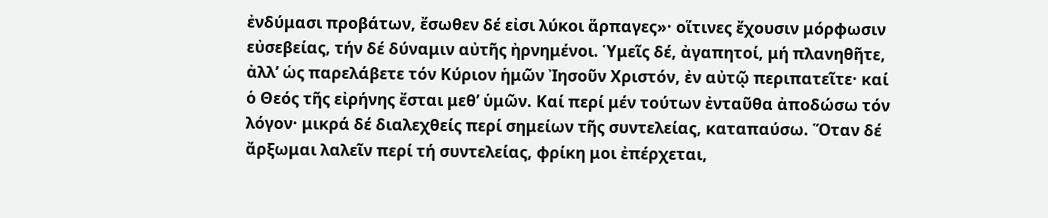ἐνδύμασι προβάτων, ἔσωθεν δέ εἰσι λύκοι ἅρπαγες»· οἵτινες ἔχουσιν μόρφωσιν εὐσεβείας, τήν δέ δύναμιν αὐτῆς ἠρνημένοι. Ὑμεῖς δέ, ἀγαπητοί, μή πλανηθῆτε, ἀλλ’ ὡς παρελάβετε τόν Κύριον ἡμῶν Ἰησοῦν Χριστόν, ἐν αὐτῷ περιπατεῖτε· καί ὁ Θεός τῆς εἰρήνης ἔσται μεθ’ ὑμῶν. Καί περί μέν τούτων ἐνταῦθα ἀποδώσω τόν λόγον· μικρά δέ διαλεχθείς περί σημείων τῆς συντελείας, καταπαύσω. Ὅταν δέ ἄρξωμαι λαλεῖν περί τή συντελείας, φρίκη μοι ἐπέρχεται,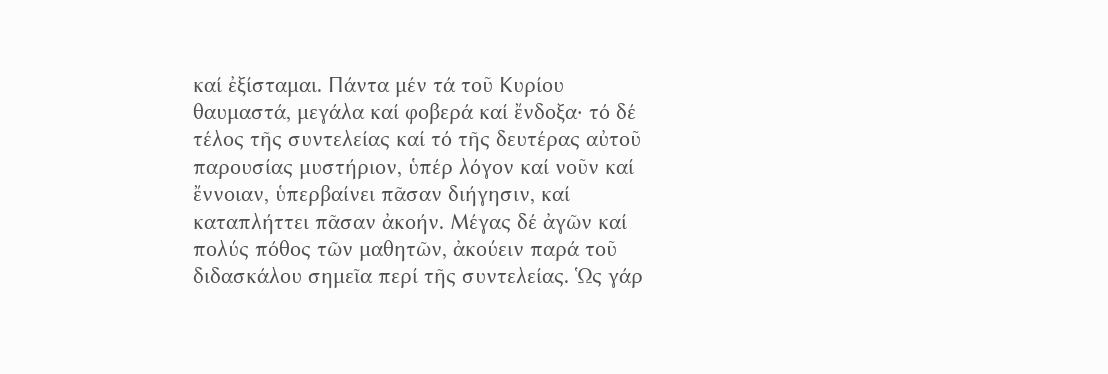καί ἐξίσταμαι. Πάντα μέν τά τοῦ Κυρίου θαυμαστά, μεγάλα καί φοβερά καί ἔνδοξα· τό δέ τέλος τῆς συντελείας καί τό τῆς δευτέρας αὐτοῦ παρουσίας μυστήριον, ὑπέρ λόγον καί νοῦν καί ἔννοιαν, ὑπερβαίνει πᾶσαν διήγησιν, καί καταπλήττει πᾶσαν ἀκοήν. Μέγας δέ ἀγῶν καί πολύς πόθος τῶν μαθητῶν, ἀκούειν παρά τοῦ διδασκάλου σημεῖα περί τῆς συντελείας. Ὡς γάρ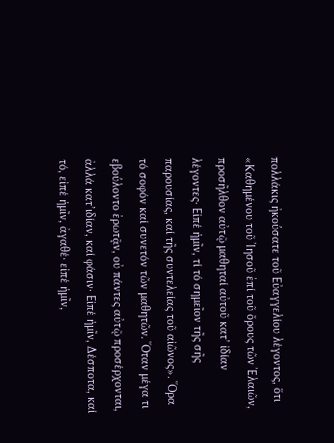πολλάκις ἠκούσατε τοῦ Εὐαγγελίου λέγοντος, ὅτι «Καθημένου τοῦ Ἰησοῦ ἐπί τοῦ ὄρους τῶν Ἐλαιῶν, προσῆλθον αὐτῷ μαθηταί αὐτοῦ κατ’ ἰδίαν λέγοντες· Εἰπέ ἡμῖν, τί τό σημεῖον τῆς σῆς παρουσίας, καί τῆς συντελείας τοῦ αἰῶνος». Ὅρα τό σοφόν καί συνετόν τῶν μαθητῶν. Ὅταν μέγα τι εβούλοντο ἐρωτᾷν, οὐ πάντες αὐτῷ προσέρχονται, ἀλλά κατ’ιδίαν, καί φάσιν· Εἰπέ ἡμῖν, Δέσποτα, καί τό, εἰπέ ἡμῖν, ἀγαθέ· εἰπέ ἡμῖν,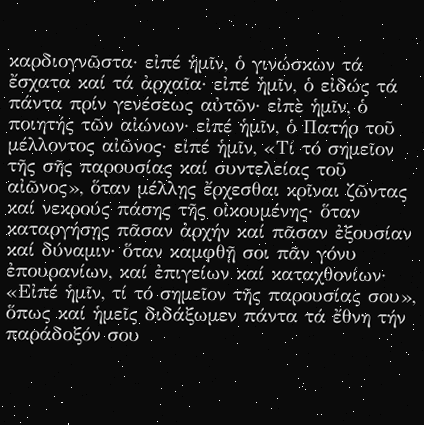καρδιογνῶστα· εἰπέ ἡμῖν, ὁ γινώσκων τά ἔσχατα καί τά ἀρχαῖα· εἰπέ ἡμῖν, ὁ εἰδώς τά πάντα πρίν γενέσεως αὐτῶν· εἰπὲ ἡμῖν, ὁ ποιητής τῶν αἰώνων· εἰπέ ἡμῖν, ὁ Πατήρ τοῦ μέλλοντος αἰῶνος· εἰπέ ἡμῖν, «Τί τό σημεῖον τῆς σῆς παρουσίας καί συντελείας τοῦ αἰῶνος», ὅταν μέλλῃς ἔρχεσθαι κρῖναι ζῶντας καί νεκρούς πάσης τῆς οἰκουμένης· ὅταν καταργήσῃς πᾶσαν ἀρχήν καί πᾶσαν ἐξουσίαν καί δύναμιν· ὅταν καμφθῇ σοι πᾶν γόνυ ἐπουρανίων, καί ἐπιγείων καί καταχθονίων· «Εἰπέ ἡμῖν, τί τό σημεῖον τῆς παρουσίας σου», ὅπως καί ἡμεῖς διδάξωμεν πάντα τά ἔθνη τήν παράδοξόν σου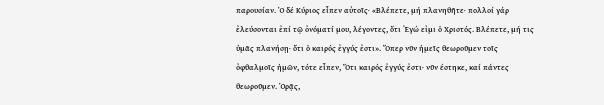παρουσίαν. Ὁ δέ Κύριος εἶπεν αὐτοῖς· «Βλέπετε, μή πλανηθῆτε· πολλοί γάρ ἐλεύσονται ἐπί τῷ ὀνόματί μου, λέγοντες, ὅτι Ἐγώ εἰμι ὁ Χριστός. Βλέπετε, μή τις ὑμᾶς πλανήσῃ· ὅτι ὁ καιρός ἐγγύς ἐστι». Ὅπερ νῦν ἡμεῖς θεωροῦμεν τοῖς ὀφθαλμοῖς ἡμῶν, τότε εἶπεν, Ὅτι καιρός ἐγγύς ἐστι· νῦν έστηκε, καί πάντες θεωροῦμεν. Ὁρᾷς,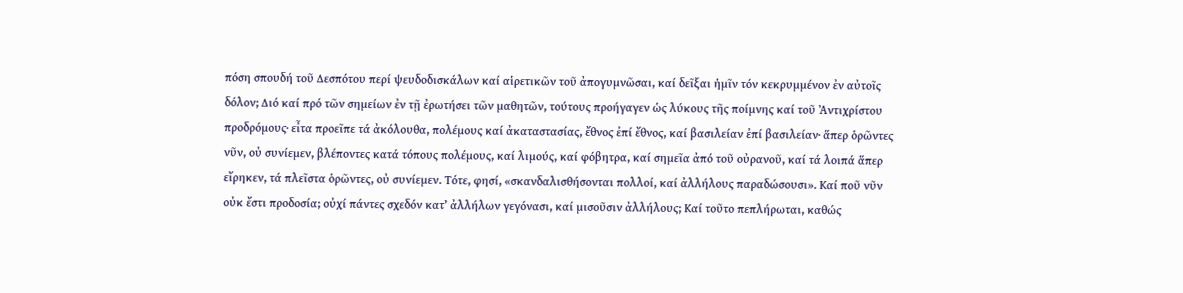πόση σπουδή τοῦ Δεσπότου περί ψευδοδισκάλων καί αἱρετικῶν τοῦ ἀπογυμνῶσαι, καί δεῖξαι ἡμῖν τόν κεκρυμμένον ἐν αὐτοῖς δόλον; Διό καί πρό τῶν σημείων ἐν τῇ ἐρωτήσει τῶν μαθητῶν, τούτους προήγαγεν ὡς λύκους τῆς ποίμνης καί τοῦ Ἀντιχρίστου προδρόμους· εἶτα προεῖπε τά ἀκόλουθα, πολέμους καί ἀκαταστασίας, ἔθνος ἐπί ἔθνος, καί βασιλείαν ἐπί βασιλείαν· ἅπερ ὁρῶντες νῦν, οὐ συνίεμεν, βλέποντες κατά τόπους πολέμους, καί λιμούς, καί φόβητρα, καί σημεῖα ἀπό τοῦ οὐρανοῦ, καί τά λοιπά ἅπερ εἴρηκεν, τά πλεῖστα ὁρῶντες, οὐ συνίεμεν. Τότε, φησί, «σκανδαλισθήσονται πολλοί, καί ἀλλήλους παραδώσουσι». Καί ποῦ νῦν οὐκ ἔστι προδοσία; οὐχί πάντες σχεδόν κατ’ ἀλλήλων γεγόνασι, καί μισοῦσιν ἀλλήλους; Καί τοῦτο πεπλήρωται, καθώς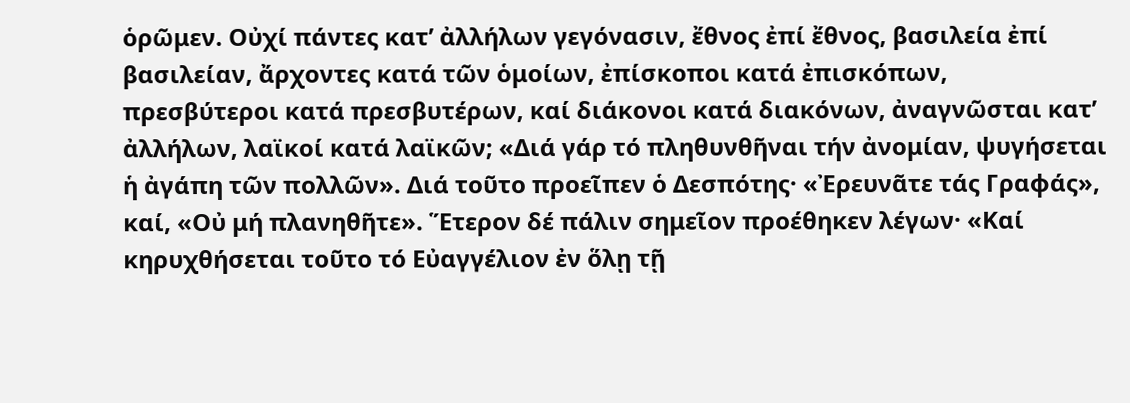ὁρῶμεν. Οὐχί πάντες κατ’ ἀλλήλων γεγόνασιν, ἔθνος ἐπί ἔθνος, βασιλεία ἐπί βασιλείαν, ἄρχοντες κατά τῶν ὁμοίων, ἐπίσκοποι κατά ἐπισκόπων, πρεσβύτεροι κατά πρεσβυτέρων, καί διάκονοι κατά διακόνων, ἀναγνῶσται κατ’ ἀλλήλων, λαϊκοί κατά λαϊκῶν; «Διά γάρ τό πληθυνθῆναι τήν ἀνομίαν, ψυγήσεται ἡ ἀγάπη τῶν πολλῶν». Διά τοῦτο προεῖπεν ὁ Δεσπότης· «Ἐρευνᾶτε τάς Γραφάς», καί, «Οὐ μή πλανηθῆτε». Ἕτερον δέ πάλιν σημεῖον προέθηκεν λέγων· «Καί κηρυχθήσεται τοῦτο τό Εὐαγγέλιον ἐν ὅλῃ τῇ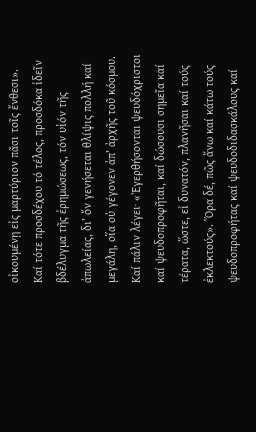οἰκουμένῃ εἰς μαρτύριον πᾶσι τοῖς ἔνθεσι». Καί τότε προσδέχου τό τέλος, προσδόκα ἰδεῖν βδέλυγμα τῆς ἐρημώσεως, τόν υἱόν τῆς ἀπωλείας, δι’ ὄν γενήσεται θλίψις πολλή καί μεγάλη, οἵα οὐ γέγονεν ἀπ’ ἀρχῆς τοῦ κόσμου. Καί πάλιν λέγει· «Ἐγερθήσονται ψευδόχριστοι καί ψευδοπροφῆται, καί δώσουσι σημεῖα καί τέρατα, ὥστε, εἰ δυνατόν, πλανῆσαι καί τούς ἐκλεκτούς». Ὅρα δέ, πῶς ἄνω καί κάτω τούς ψευδοπροφήτας καί ψευδοδιδασκάλους καί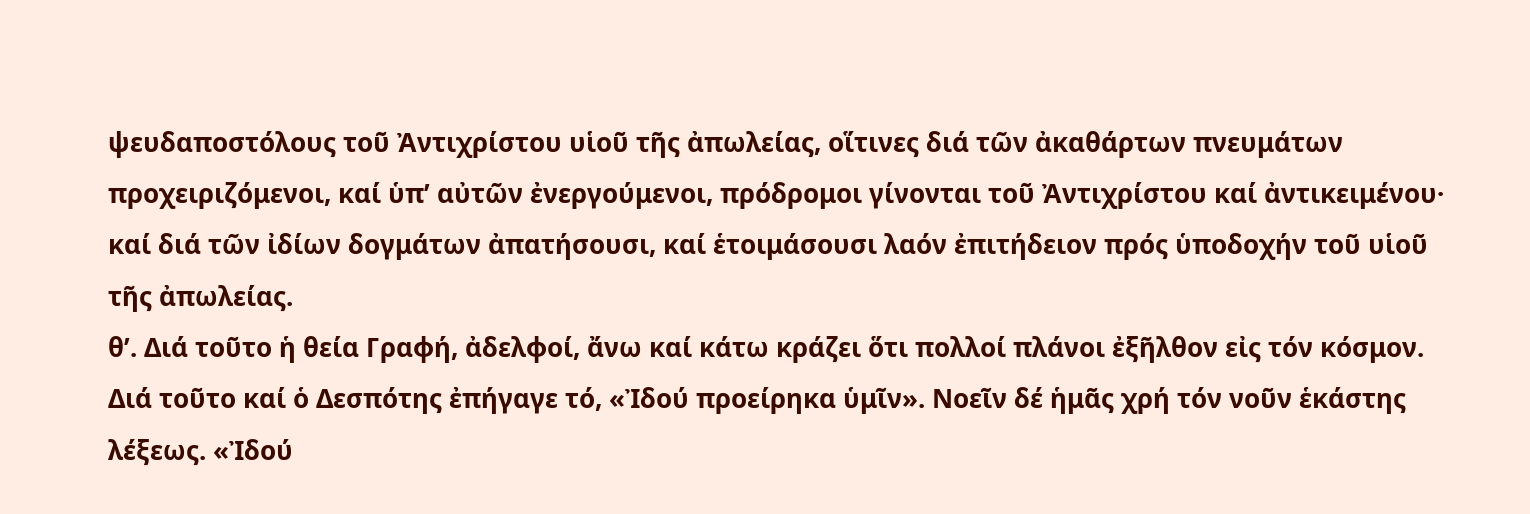ψευδαποστόλους τοῦ Ἀντιχρίστου υἱοῦ τῆς ἀπωλείας, οἵτινες διά τῶν ἀκαθάρτων πνευμάτων προχειριζόμενοι, καί ὑπ’ αὐτῶν ἐνεργούμενοι, πρόδρομοι γίνονται τοῦ Ἀντιχρίστου καί ἀντικειμένου· καί διά τῶν ἰδίων δογμάτων ἀπατήσουσι, καί ἑτοιμάσουσι λαόν ἐπιτήδειον πρός ὑποδοχήν τοῦ υἱοῦ τῆς ἀπωλείας.
θ’. Διά τοῦτο ἡ θεία Γραφή, ἀδελφοί, ἄνω καί κάτω κράζει ὅτι πολλοί πλάνοι ἐξῆλθον εἰς τόν κόσμον. Διά τοῦτο καί ὁ Δεσπότης ἐπήγαγε τό, «Ἰδού προείρηκα ὑμῖν». Νοεῖν δέ ἡμᾶς χρή τόν νοῦν ἑκάστης λέξεως. «Ἰδού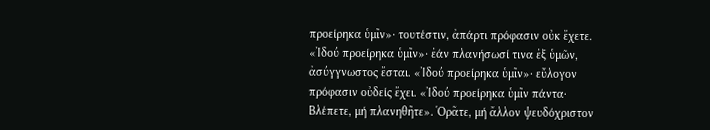προείρηκα ὑμῖν»· τουτέστιν, ἀπάρτι πρόφασιν οὐκ ἔχετε. «Ἰδού προείρηκα ὑμῖν»· ἐάν πλανήσωσί τινα ἐξ ὑμῶν, ἀσύγγνωστος ἔσται. «Ἰδού προείρηκα ὑμῖν»· εὔλογον πρόφασιν οὐδείς ἔχει. «Ἰδού προείρηκα ὑμῖν πάντα· Βλέπετε, μή πλανηθῆτε». Ὁρᾶτε, μή ἄλλον ψευδόχριστον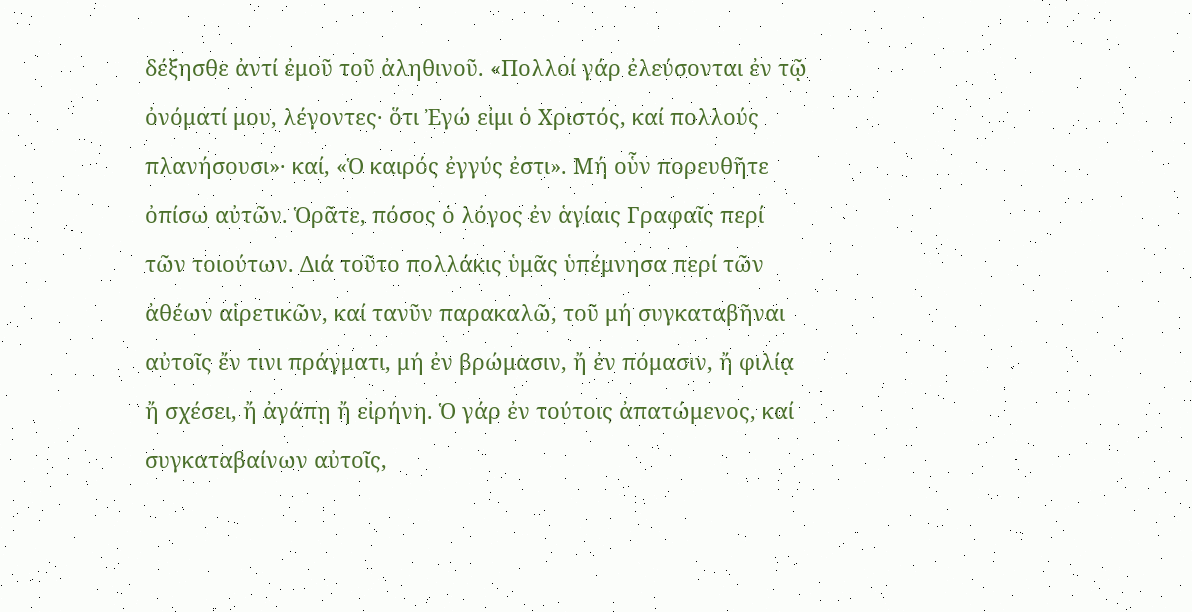δέξησθε ἀντί ἐμοῦ τοῦ ἀληθινοῦ. «Πολλοί γάρ ἐλεύσονται ἐν τῷ ὀνόματί μου, λέγοντες· ὅτι Ἐγώ εἰμι ὁ Χριστός, καί πολλούς πλανήσουσι»· καί, «Ὁ καιρός ἐγγύς ἐστι». Μή οὗν πορευθῆτε ὀπίσω αὐτῶν. Ὁρᾶτε, πόσος ὁ λόγος ἐν ἁγίαις Γραφαῖς περί τῶν τοιούτων. Διά τοῦτο πολλάκις ὑμᾶς ὑπέμνησα περί τῶν ἀθέων αἱρετικῶν, καί τανῦν παρακαλῶ, τοῦ μή συγκαταβῆναι αὐτοῖς ἔν τινι πράγματι, μή ἐν βρώμασιν, ἤ ἐν πόμασιν, ἤ φιλίᾳ ἤ σχέσει, ἤ ἀγάπῃ ἤ εἰρήνη. Ὁ γάρ ἐν τούτοις ἀπατώμενος, καί συγκαταβαίνων αὐτοῖς,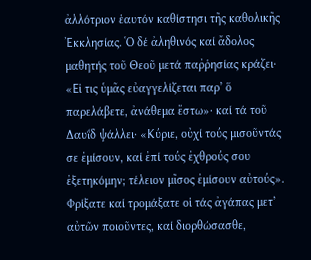ἀλλότριον ἑαυτόν καθίστησι τῆς καθολικῆς Ἐκκλησίας. Ὁ δέ ἀληθινός καί ἄδολος μαθητής τοῦ Θεοῦ μετά παῤῥησίας κράζει· «Εἰ τις ὑμᾶς εὐαγγελίζεται παρ’ ὅ παρελάβετε, ἀνάθεμα ἔστω»· καί τά τοῦ Δαυΐδ ψάλλει· «Κύριε, οὐχί τούς μισοῦντάς σε ἐμίσουν, καί ἐπί τούς ἐχθρούς σου ἐξετηκόμην; τέλειον μῖσος ἐμίσουν αὐτούς». Φρίξατε καί τρομάξατε οἱ τάς ἀγάπας μετ’ αὐτῶν ποιοῦντες, καί διορθώσασθε,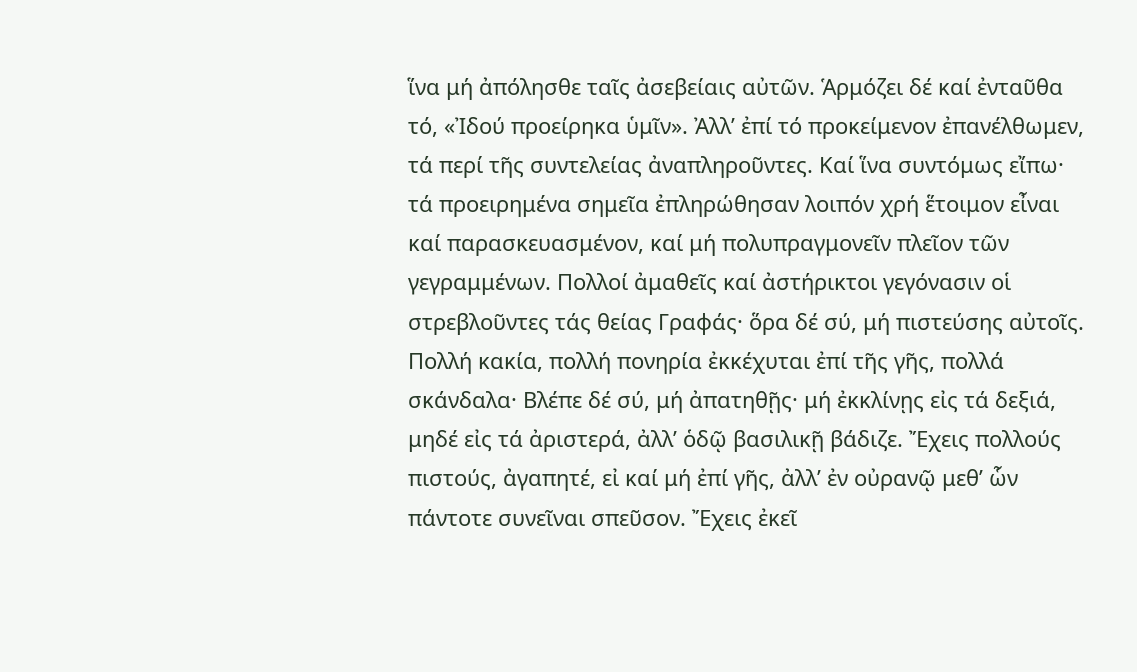ἵνα μή ἀπόλησθε ταῖς ἀσεβείαις αὐτῶν. Ἁρμόζει δέ καί ἐνταῦθα τό, «Ἰδού προείρηκα ὑμῖν». Ἀλλ’ ἐπί τό προκείμενον ἐπανέλθωμεν, τά περί τῆς συντελείας ἀναπληροῦντες. Καί ἵνα συντόμως εἴπω· τά προειρημένα σημεῖα ἐπληρώθησαν λοιπόν χρή ἕτοιμον εἶναι καί παρασκευασμένον, καί μή πολυπραγμονεῖν πλεῖον τῶν γεγραμμένων. Πολλοί ἀμαθεῖς καί ἀστήρικτοι γεγόνασιν οἱ στρεβλοῦντες τάς θείας Γραφάς· ὅρα δέ σύ, μή πιστεύσης αὐτοῖς. Πολλή κακία, πολλή πονηρία ἐκκέχυται ἐπί τῆς γῆς, πολλά σκάνδαλα· Βλέπε δέ σύ, μή ἀπατηθῇς· μή ἐκκλίνῃς εἰς τά δεξιά, μηδέ εἰς τά ἀριστερά, ἀλλ’ ὁδῷ βασιλικῇ βάδιζε. Ἔχεις πολλούς πιστούς, ἀγαπητέ, εἰ καί μή ἐπί γῆς, ἀλλ’ ἐν οὐρανῷ μεθ’ ὧν πάντοτε συνεῖναι σπεῦσον. Ἔχεις ἐκεῖ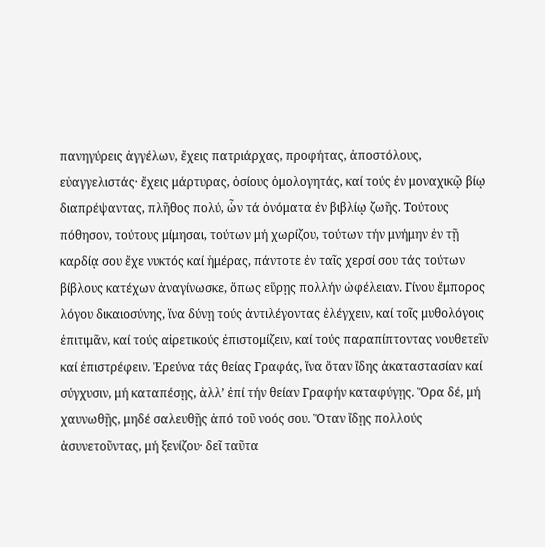πανηγύρεις ἀγγέλων, ἔχεις πατριάρχας, προφήτας, ἀποστόλους, εὐαγγελιστάς· ἔχεις μάρτυρας, ὁσίους ὁμολογητάς, καί τούς ἐν μοναχικῷ βίῳ διαπρέψαντας, πλῆθος πολύ, ὧν τά ὀνόματα ἐν βιβλίῳ ζωῆς. Τούτους πόθησον, τούτους μίμησαι, τούτων μή χωρίζου, τούτων τήν μνήμην ἐν τῇ καρδίᾳ σου ἔχε νυκτός καί ἡμέρας, πάντοτε ἐν ταῖς χερσί σου τάς τούτων βίβλους κατέχων ἀναγίνωσκε, ὅπως εὕρῃς πολλήν ὠφέλειαν. Γίνου ἔμπορος λόγου δικαιοσύνης, ἵνα δύνῃ τούς ἀντιλέγοντας ἐλέγχειν, καί τοῖς μυθολόγοις ἐπιτιμᾶν, καί τούς αἱρετικούς ἐπιστομίζειν, καί τούς παραπίπτοντας νουθετεῖν καί ἐπιστρέφειν. Ἐρεύνα τάς θείας Γραφάς, ἵνα ὅταν ἴδης ἀκαταστασίαν καί σύγχυσιν, μή καταπέσῃς, ἀλλ’ ἐπί τήν θείαν Γραφήν καταφύγῃς. Ὅρα δέ, μή χαυνωθῇς, μηδέ σαλευθῇς ἀπό τοῦ νοός σου. Ὅταν ἴδῃς πολλούς ἀσυνετοῦντας, μή ξενίζου· δεῖ ταῦτα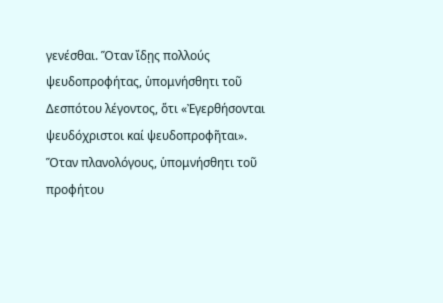γενέσθαι. Ὅταν ἴδῃς πολλούς ψευδοπροφήτας, ὑπομνήσθητι τοῦ Δεσπότου λέγοντος, ὅτι «Ἐγερθήσονται ψευδόχριστοι καί ψευδοπροφῆται». Ὅταν πλανολόγους, ὑπομνήσθητι τοῦ προφήτου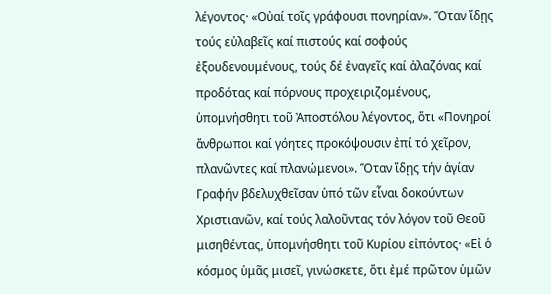λέγοντος· «Οὐαί τοῖς γράφουσι πονηρίαν». Ὅταν ἴδῃς τούς εὐλαβεῖς καί πιστούς καί σοφούς ἐξουδενουμένους, τούς δέ ἐναγεῖς καί ἀλαζόνας καί προδότας καί πόρνους προχειριζομένους, ὑπομνήσθητι τοῦ Ἀποστόλου λέγοντος, ὅτι «Πονηροί ἄνθρωποι καί γόητες προκόψουσιν ἐπί τό χεῖρον, πλανῶντες καί πλανώμενοι». Ὅταν ἴδῃς τήν ἁγίαν Γραφήν βδελυχθεῖσαν ὑπό τῶν εἶναι δοκούντων Χριστιανῶν, καί τούς λαλοῦντας τόν λόγον τοῦ Θεοῦ μισηθέντας, ὑπομνήσθητι τοῦ Κυρίου εἰπόντος· «Εἰ ὁ κόσμος ὑμᾶς μισεῖ, γινώσκετε, ὅτι ἐμέ πρῶτον ὑμῶν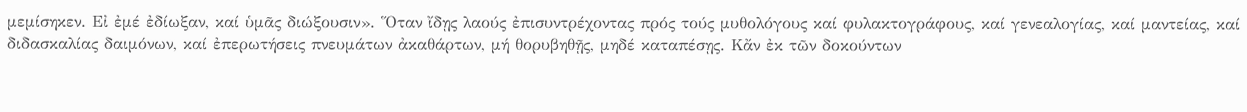μεμίσηκεν. Εἰ ἐμέ ἐδίωξαν, καί ὑμᾶς διώξουσιν». Ὅταν ἴδῃς λαούς ἐπισυντρέχοντας πρός τούς μυθολόγους καί φυλακτογράφους, καί γενεαλογίας, καί μαντείας, καί διδασκαλίας δαιμόνων, καί ἐπερωτήσεις πνευμάτων ἀκαθάρτων, μή θορυβηθῇς, μηδέ καταπέσῃς. Κἄν ἐκ τῶν δοκούντων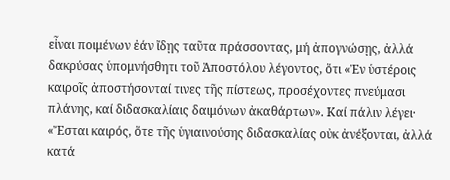εἶναι ποιμένων ἐάν ἴδῃς ταῦτα πράσσοντας, μή ἀπογνώσῃς, ἀλλά δακρύσας ὑπομνήσθητι τοῦ Ἀποστόλου λέγοντος, ὅτι «Ἐν ὑστέροις καιροῖς ἀποστήσονταί τινες τῆς πίστεως, προσέχοντες πνεύμασι πλάνης, καί διδασκαλίαις δαιμόνων ἀκαθάρτων». Καί πάλιν λέγει· «Ἔσται καιρός, ὅτε τῆς ὑγιαινούσης διδασκαλίας οὐκ ἀνέξονται, ἀλλά κατά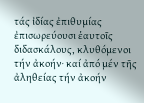τάς ἰδίας ἐπιθυμίας ἐπισωρεύουσι ἑαυτοῖς διδασκάλους, κλυθόμενοι τήν ἀκοήν· καί ἀπό μέν τῆς ἀληθείας τήν ἀκοήν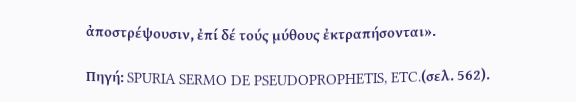ἀποστρέψουσιν, ἐπί δέ τούς μύθους ἐκτραπήσονται».

Πηγή: SPURIA SERMO DE PSEUDOPROPHETIS, ETC.(σελ. 562).